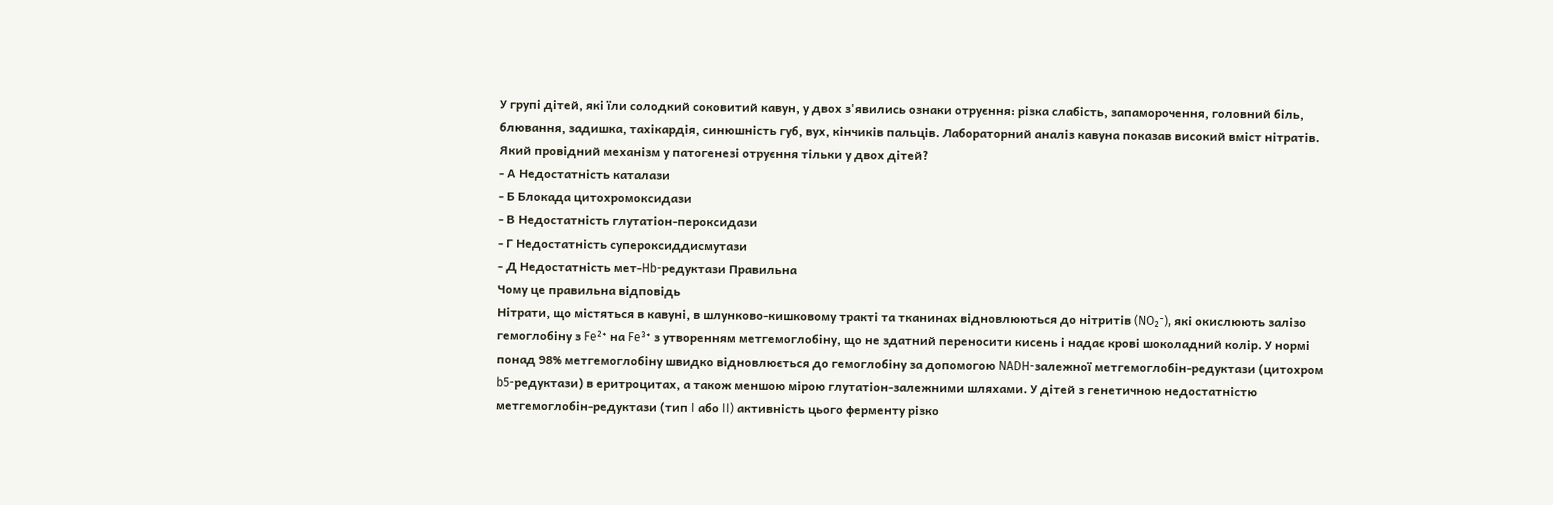У групі дітей, які їли солодкий соковитий кавун, у двох з'явились ознаки отруєння: різка слабість, запаморочення, головний біль, блювання, задишка, тахікардія, синюшність губ, вух, кінчиків пальців. Лабораторний аналіз кавуна показав високий вміст нітратів. Який провідний механізм у патогенезі отруєння тільки у двох дітей?
- А Недостатність каталази
- Б Блокада цитохромоксидази
- В Недостатність глутатіон-пероксидази
- Г Недостатність супероксиддисмутази
- Д Недостатність мет-Hb-редуктази Правильна
Чому це правильна відповідь
Нітрати, що містяться в кавуні, в шлунково-кишковому тракті та тканинах відновлюються до нітритів (NO₂⁻), які окислюють залізо гемоглобіну з Fe²⁺ на Fe³⁺ з утворенням метгемоглобіну, що не здатний переносити кисень і надає крові шоколадний колір. У нормі понад 98% метгемоглобіну швидко відновлюється до гемоглобіну за допомогою NADH-залежної метгемоглобін-редуктази (цитохром b5-редуктази) в еритроцитах, а також меншою мірою глутатіон-залежними шляхами. У дітей з генетичною недостатністю метгемоглобін-редуктази (тип I або II) активність цього ферменту різко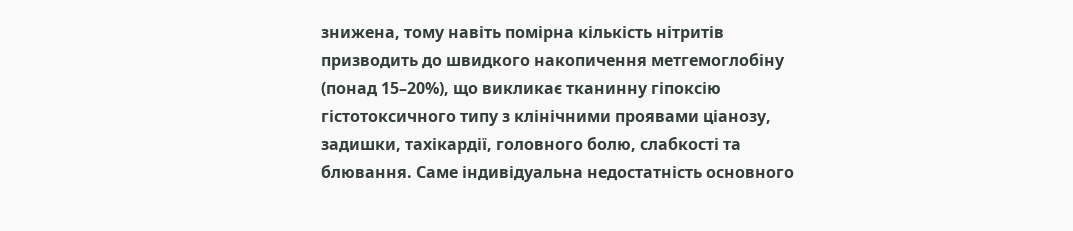знижена, тому навіть помірна кількість нітритів призводить до швидкого накопичення метгемоглобіну (понад 15–20%), що викликає тканинну гіпоксію гістотоксичного типу з клінічними проявами ціанозу, задишки, тахікардії, головного болю, слабкості та блювання. Саме індивідуальна недостатність основного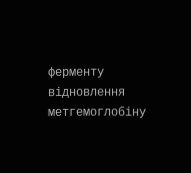ферменту відновлення метгемоглобіну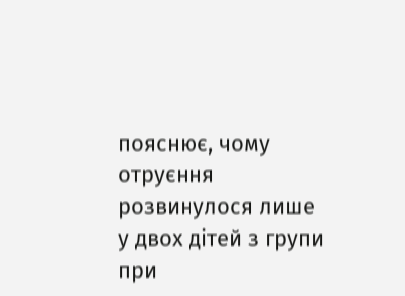пояснює, чому отруєння розвинулося лише у двох дітей з групи при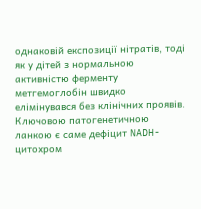однаковій експозиції нітратів, тоді як у дітей з нормальною активністю ферменту метгемоглобін швидко елімінувався без клінічних проявів. Ключовою патогенетичною ланкою є саме дефіцит NADH-цитохром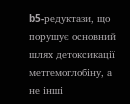b5-редуктази, що порушує основний шлях детоксикації метгемоглобіну, а не інші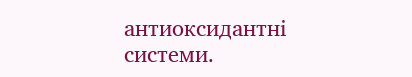антиоксидантні системи.